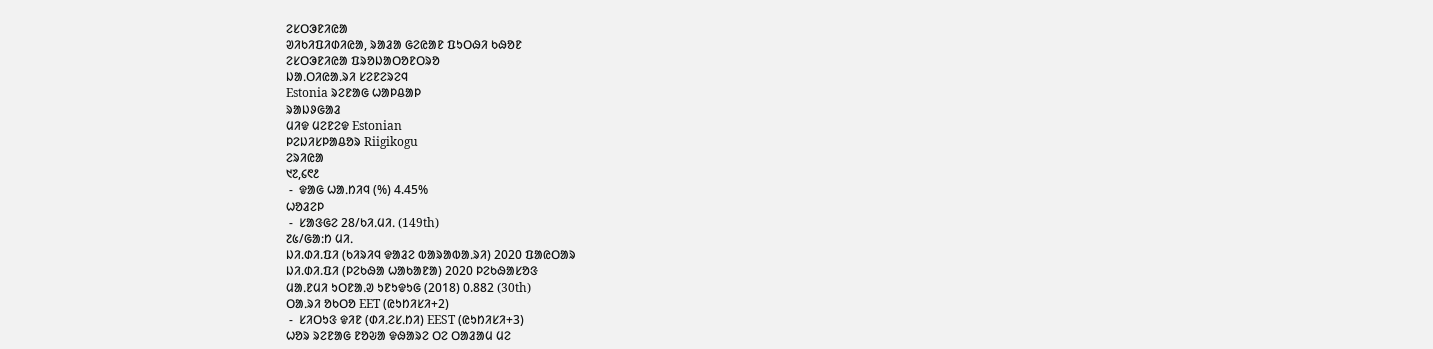ᱮᱥᱛᱳᱱᱤᱭᱟ
ᱣᱤᱠᱤᱯᱤᱰᱤᱭᱟ, ᱨᱟᱲᱟ ᱜᱮᱭᱟᱱ ᱯᱩᱛᱷᱤ ᱠᱷᱚᱱ
ᱮᱥᱛᱳᱱᱤᱭᱟ ᱯᱨᱚᱡᱟᱛᱚᱱᱛᱨᱚ
ᱡᱟᱹᱛᱤᱭᱟᱹᱨᱤ ᱥᱮᱱᱮᱨᱮᱧ
Estonia ᱨᱮᱱᱟᱜ ᱦᱟᱞᱪᱟᱞ
ᱨᱟᱡᱽᱜᱟᱲ
ᱢᱤᱫ ᱢᱮᱱᱮᱫ Estonian
ᱞᱮᱡᱤᱥᱞᱟᱪᱚᱨ Riigikogu
ᱮᱨᱤᱭᱟ
᱑᱗,᱔᱖᱒
 -  ᱫᱟᱜ ᱦᱟᱹᱴᱤᱧ (%) 4.45%
ᱦᱚᱲᱮᱞ
 -  ᱥᱟᱝᱜᱮ 28/ᱠᱤᱹᱢᱤᱹ (149th)
᱗᱕/ᱜᱟᱺᱴ ᱢᱤᱹ
ᱡᱤ.ᱰᱤ.ᱯᱤ (ᱠᱤᱨᱤᱧ ᱫᱟᱲᱮ ᱵᱟᱨᱟᱵᱟᱹᱨᱤ) 2020 ᱯᱟᱭᱛᱟᱨ
ᱡᱤ.ᱰᱤ.ᱯᱤ (ᱞᱮᱠᱷᱟ ᱦᱟᱠᱟᱱᱟ) 2020 ᱞᱮᱠᱷᱟᱥᱚᱝ
ᱢᱟᱹᱱᱢᱤ ᱩᱛᱱᱟᱹᱣ ᱩᱱᱩᱫᱩᱜ (2018) 0.882 (30th)
ᱛᱟᱹᱨᱤ ᱚᱠᱛᱚ EET (ᱭᱩᱴᱤᱥᱤ+2)
 -  ᱥᱤᱛᱩᱝ ᱫᱤᱱ (ᱰᱤᱹᱮᱥᱹᱴᱤ) EEST (ᱭᱩᱴᱤᱥᱤ+3)
ᱦᱚᱨ ᱨᱮᱱᱟᱜ ᱱᱚᱶᱟ ᱫᱷᱟᱨᱮ ᱛᱮ ᱛᱟᱲᱟᱢ ᱢᱮ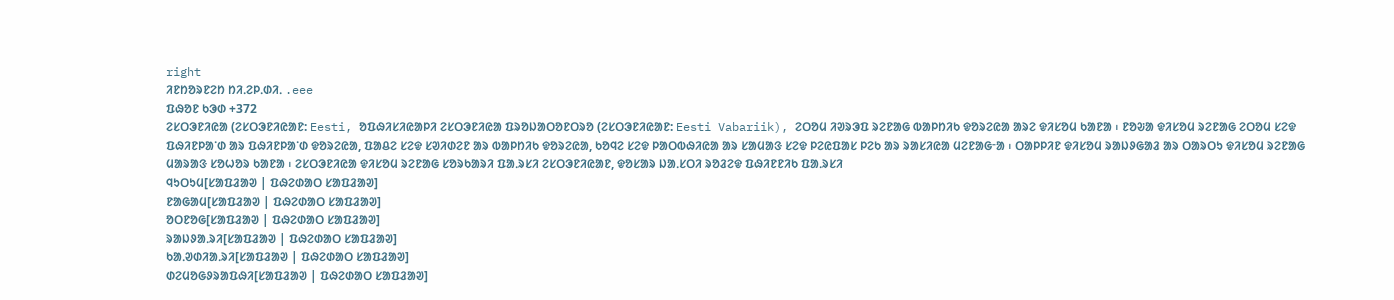right
ᱤᱱᱴᱚᱨᱱᱮᱴ ᱴᱤᱹᱮᱞᱹᱰᱤᱹ .eee
ᱯᱷᱚᱱ ᱠᱳᱰ +372
ᱮᱥᱛᱳᱱᱤᱭᱟ (ᱮᱥᱛᱳᱱᱤᱭᱟᱱ: Eesti, ᱚᱯᱷᱤᱥᱤᱭᱟᱞᱤ ᱮᱥᱛᱳᱱᱤᱭᱟ ᱯᱨᱚᱡᱟᱛᱚᱱᱛᱨᱚ (ᱮᱥᱛᱳᱱᱤᱭᱟᱱ: Eesti Vabariik), ᱮᱛᱚᱢ ᱤᱣᱨᱳᱯ ᱨᱮᱱᱟᱜ ᱵᱟᱞᱴᱤᱠ ᱫᱚᱨᱮᱭᱟ ᱟᱨᱮ ᱫᱤᱥᱚᱢ ᱠᱟᱱᱟ ᱾ ᱱᱚᱶᱟ ᱫᱤᱥᱚᱢ ᱨᱮᱱᱟᱜ ᱮᱛᱚᱢ ᱥᱮᱫ ᱯᱷᱤᱱᱞᱟᱸᱰ ᱟᱨ ᱯᱷᱤᱱᱞᱟᱸᱰ ᱫᱚᱨᱮᱭᱟ, ᱯᱟᱪᱮ ᱥᱮᱫ ᱥᱣᱤᱰᱮᱱ ᱟᱨ ᱵᱟᱞᱴᱤᱠ ᱫᱚᱨᱮᱭᱟ, ᱠᱚᱧᱮ ᱥᱮᱫ ᱞᱟᱛᱵᱷᱤᱭᱟ ᱟᱨ ᱥᱟᱢᱟᱝ ᱥᱮᱫ ᱞᱮᱭᱯᱟᱥ ᱞᱮᱠ ᱟᱨ ᱨᱟᱥᱤᱭᱟ ᱢᱮᱱᱟᱜᱼᱟ ᱾ ᱛᱟᱞᱞᱤᱱ ᱫᱤᱥᱚᱢ ᱨᱟᱡᱽᱜᱟᱲ ᱟᱨ ᱛᱟᱨᱛᱩ ᱫᱤᱥᱚᱢ ᱨᱮᱱᱟᱜ ᱢᱟᱨᱟᱝ ᱥᱚᱦᱚᱨ ᱠᱟᱱᱟ ᱾ ᱮᱥᱛᱳᱱᱤᱭᱟ ᱫᱤᱥᱚᱢ ᱨᱮᱱᱟᱜ ᱥᱚᱨᱠᱟᱨᱤ ᱯᱟᱹᱨᱥᱤ ᱮᱥᱛᱳᱱᱤᱭᱟᱱ, ᱫᱚᱥᱟᱨ ᱡᱟᱹᱥᱛᱤ ᱨᱚᱲᱮᱫ ᱯᱷᱤᱱᱱᱤᱠ ᱯᱟᱹᱨᱥᱤ
ᱧᱩᱛᱩᱢ[ᱥᱟᱯᱲᱟᱣ | ᱯᱷᱮᱰᱟᱛ ᱥᱟᱯᱲᱟᱣ]
ᱱᱟᱜᱟᱢ[ᱥᱟᱯᱲᱟᱣ | ᱯᱷᱮᱰᱟᱛ ᱥᱟᱯᱲᱟᱣ]
ᱚᱛᱱᱚᱜ[ᱥᱟᱯᱲᱟᱣ | ᱯᱷᱮᱰᱟᱛ ᱥᱟᱯᱲᱟᱣ]
ᱨᱟᱡᱽᱟᱹᱨᱤ[ᱥᱟᱯᱲᱟᱣ | ᱯᱷᱮᱰᱟᱛ ᱥᱟᱯᱲᱟᱣ]
ᱠᱟᱹᱣᱰᱤᱟᱹᱨᱤ[ᱥᱟᱯᱲᱟᱣ | ᱯᱷᱮᱰᱟᱛ ᱥᱟᱯᱲᱟᱣ]
ᱰᱮᱢᱚᱜᱽᱨᱟᱯᱷᱤ[ᱥᱟᱯᱲᱟᱣ | ᱯᱷᱮᱰᱟᱛ ᱥᱟᱯᱲᱟᱣ]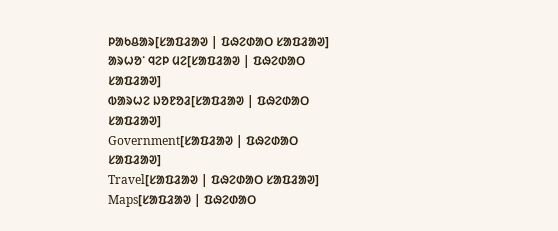ᱞᱟᱠᱪᱟᱨ[ᱥᱟᱯᱲᱟᱣ | ᱯᱷᱮᱰᱟᱛ ᱥᱟᱯᱲᱟᱣ]
ᱟᱨᱦᱚᱸ ᱧᱮᱞ ᱢᱮ[ᱥᱟᱯᱲᱟᱣ | ᱯᱷᱮᱰᱟᱛ ᱥᱟᱯᱲᱟᱣ]
ᱵᱟᱨᱦᱮ ᱡᱚᱱᱚᱲ[ᱥᱟᱯᱲᱟᱣ | ᱯᱷᱮᱰᱟᱛ ᱥᱟᱯᱲᱟᱣ]
Government[ᱥᱟᱯᱲᱟᱣ | ᱯᱷᱮᱰᱟᱛ ᱥᱟᱯᱲᱟᱣ]
Travel[ᱥᱟᱯᱲᱟᱣ | ᱯᱷᱮᱰᱟᱛ ᱥᱟᱯᱲᱟᱣ]
Maps[ᱥᱟᱯᱲᱟᱣ | ᱯᱷᱮᱰᱟᱛ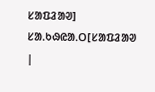ᱥᱟᱯᱲᱟᱣ]
ᱥᱟᱹᱠᱷᱭᱟᱹᱛ[ᱥᱟᱯᱲᱟᱣ |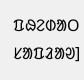ᱯᱷᱮᱰᱟᱛ ᱥᱟᱯᱲᱟᱣ]